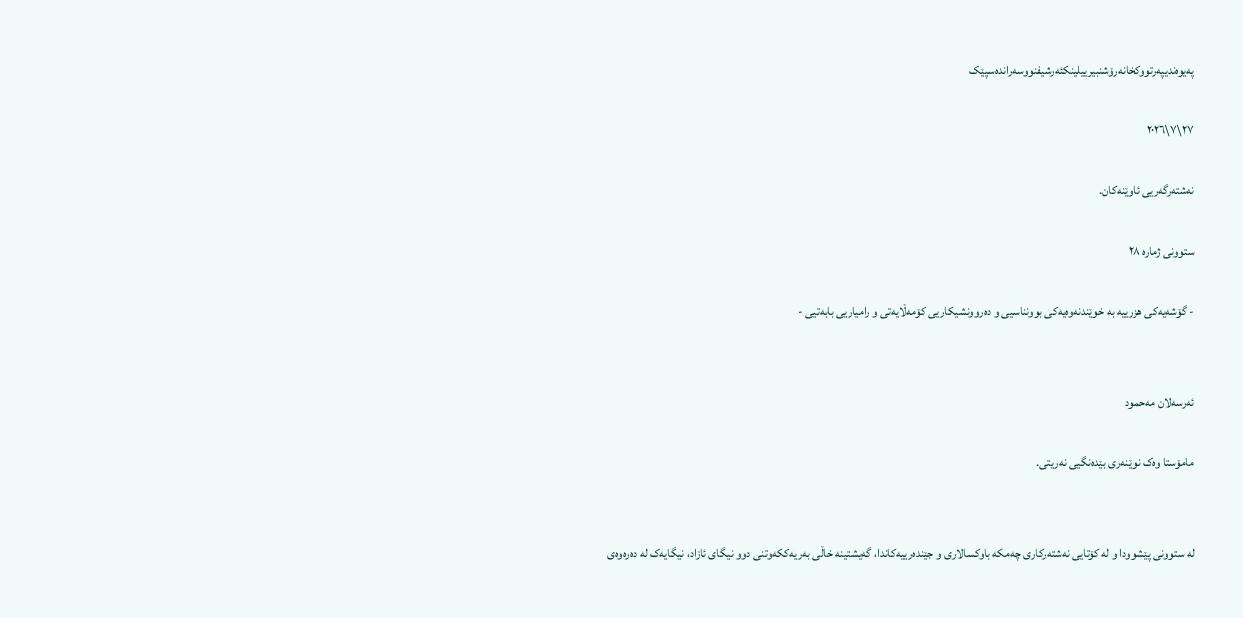په‌یوه‌ندیپه‌رتووکخانه‌رۆشنبیرییلینکئه‌رشیفنووسه‌رانده‌سپێک

٢٧\٧\٢٠٢٦

نەشتەرگەریی ئاوێنەکان.

ستوونی ژمارە ٢٨

- گۆشەیەکی هزرییە بە خوێندنەوەیەکی بوونناسیی و دەروونشیکاریی کۆمەڵایەتی و رامیاریی بابەتیی -


ئەرسەلان مەحمود

مامۆستا وەک نوێنەری بێدەنگیی نەریتی.


لە ستوونی پێشوودا و لە کۆتایی نەشتەرکاری چەمکە باوکسالاری و جێندەرییەکاندا، گەیشتینە خاڵی بەریەککەوتنی دوو نیگای ئازاد، نیگایەک لە دەرەوەی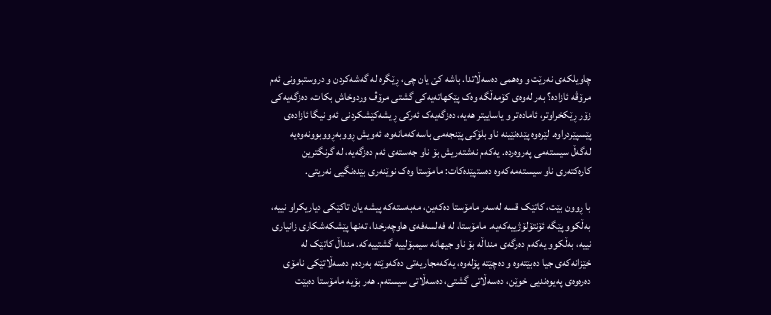چاویلکەی نەرێت و وەهمی دەسەڵاتدا. باشە کێ یان چی، ڕێگرە لە گەشەکردن و دروستبوونی ئەم مرۆڤە ئازادە؟ بەر لەوەی کۆمەڵگە وەک پێکهاتەیەکی گشتی مرۆڤ وردوخاش بکات، دەزگەیەکی زۆر ڕێکخراوتر، ئامادەتر و یاساییتر هەیە، دەزگەیەک ئەرکی ڕیشەکێشکردنی ئەو نیگا ئازادەی پێسپێردراوە. لێرەوە پێدەنێینە ناو بلۆکی پێنجەمی باسەکەمانەوە، ئەویش ڕووبەڕووبوونەوەیە لەگەڵ سیستەمی پەروەردە. یەکەم نەشتەریش بۆ ناو جەستەی ئەم دەزگەیە، لە گرنگترین کارەکتەری ناو سیستەمەکەوە دەستپێدەکات: مامۆستا وەک نوێنەری بێدەنگیی نەریتی.

با ڕوون بێت، کاتێک قسە لەسەر مامۆستا دەکەین، مەبەستەکە پیشە یان تاکێکی دیاریکراو نییە، بەڵکوو پێگە ئۆنتۆلۆژییەکەیە. مامۆستا، لە فەلسەفەی هاوچەرخدا، تەنها پێشکەشکاری زانیاری نییە، بەڵکوو یەکەم دەرگەی منداڵە بۆ ناو جیهانە سیمبۆلییە گشتییەکە. منداڵ کاتێک لە خێزانەکەی جیا دەبێتەوە و دەچێتە پۆلەوە، یەکەمجاریەتی دەکەوێتە بەردەم دەسەڵاتێکی نامۆی دەرەوەی پەیوەندیی خوێن، دەسەڵاتی گشتی، دەسەڵاتی سیستەم. هەر بۆیە مامۆستا دەبێت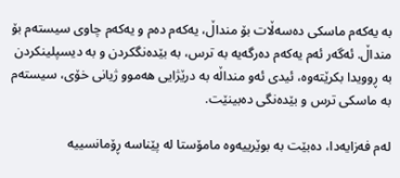بە یەکەم ماسکی دەسەڵات بۆ منداڵ، یەکەم دەم و یەکەم چاوی سیستەم بۆ منداڵ. ئەگەر ئەم یەکەم دەرگەیە بە ترس، بە بێدەنگکردن و بە دیسپلینکردن بە ڕوویدا بکرێتەوە، ئیدی ئەو منداڵە بە درێژایی هەموو ژیانی خۆی، سیستەم بە ماسکی ترس و بێدەنگی دەبینێت.

لەم فەزایەدا، دەبێت بە بوێرییەوە مامۆستا لە پێناسە ڕۆمانسییە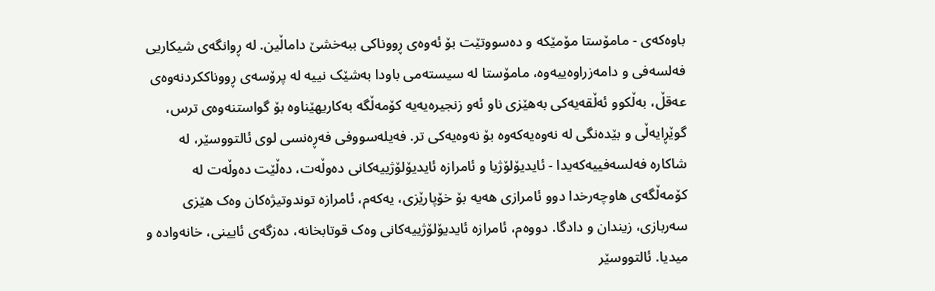باوەکەی - مامۆستا مۆمێکە و دەسووتێت بۆ ئەوەی ڕووناکی ببەخشێ داماڵین. لە ڕوانگەی شیکاریی فەلسەفی و دامەزراوەییەوە، مامۆستا لە سیستەمی باودا بەشێک نییە لە پرۆسەی ڕووناککردنەوەی عەقڵ، بەڵکوو ئەڵقەیەکی بەهێزی ناو ئەو زنجیرەیەیە کۆمەڵگە بەکاریهێناوە بۆ گواستنەوەی ترس، گوێڕایەڵی و بێدەنگی لە نەوەیەکەوە بۆ نەوەیەکی تر. فەیلەسووفی فەڕەنسی لوی ئالتووسێر، لە شاکارە فەلسەفییەکەیدا - ئایدیۆلۆژیا و ئامرازە ئایدیۆلۆژییەکانی دەوڵەت، دەڵێت دەوڵەت لە کۆمەڵگەی هاوچەرخدا دوو ئامرازی هەیە بۆ خۆپارێزی، یەکەم، ئامرازە توندوتیژەکان وەک هێزی سەربازی، زیندان و دادگا. دووەم، ئامرازە ئایدیۆلۆژییەکانی وەک قوتابخانە، دەزگەی ئایینی، خانەوادە و میدیا. ئالتووسێر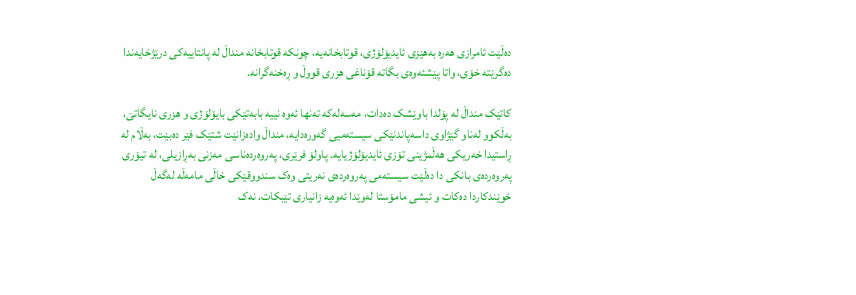دەڵێت ئامرازی هەرە بەهێزی ئایدیۆلۆژی، قوتابخانەیە، چونکە قوتابخانە منداڵ لە پانتاییەکی درێژخایەندا دەگرێتە خۆی، واتا پێشئەوەی بگاتە قۆناغی هزری قووڵ و ڕەخنەگرانە.

کاتێک منداڵ لە پۆلدا باوێشک دەدات، مەسەلەکە تەنها ئەوە نییە بابەتێکی بایۆلۆژی و هزری نایگاتێ، بەڵکوو لەناو گێژاوی داسەپاندنێکی سیستەمیی گەورەدایە، منداڵ وادەزانێت شتێک فێر دەبێت، بەڵام لە ڕاستیدا خەریکی هەڵمژینی تۆزی ئایدیۆلۆژیایە. پاولۆ فرێری، پەروەردەناسی مەزنی بەڕازیلی، لە تیۆری پەروەردەی بانکی دا دەڵێت سیستەمی پەروەردەی نەریتی وەک سندووقێکی خاڵی مامەڵە لەگەڵ خوێندکاردا دەکات و ئیشی مامۆستا لەوێدا ئەوەیە زانیاری تێبکات، نەک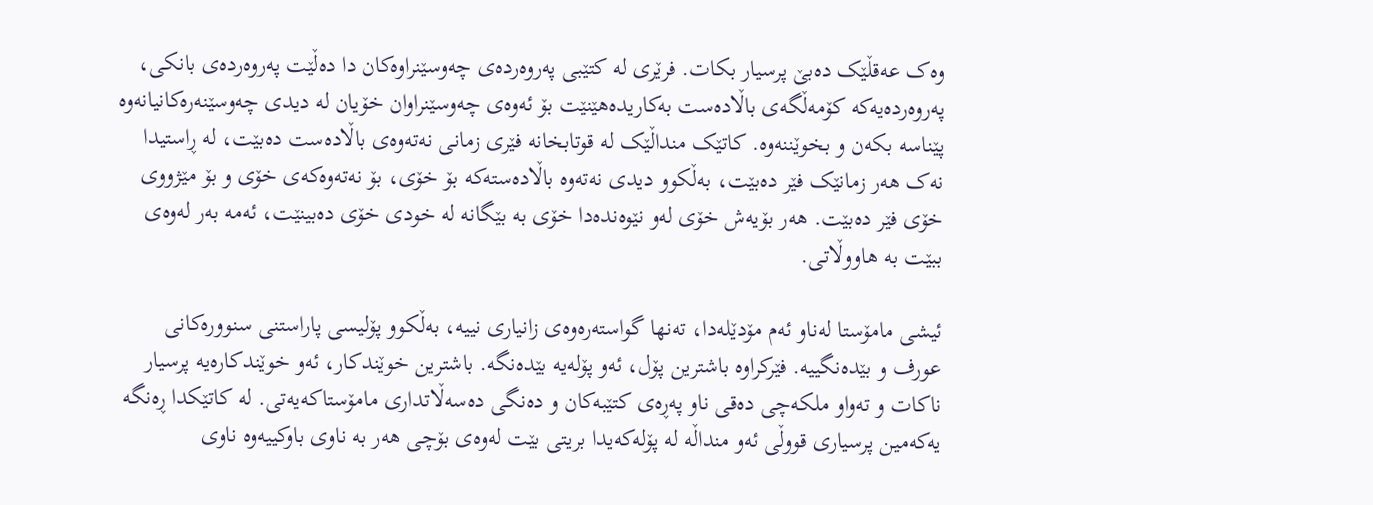وەک عەقڵێک دەبێ پرسیار بکات. فرێری لە کتێبی پەروەردەی چەوسێنراوەکان دا دەڵێت پەروەردەی بانکی، پەروەردەیەکە کۆمەڵگەی باڵادەست بەکاریدەهێنێت بۆ ئەوەی چەوسێنراوان خۆیان لە دیدی چەوسێنەرەکانیانەوە پێناسە بکەن و بخوێننەوە. کاتێک منداڵێک لە قوتابخانە فێری زمانی نەتەوەی باڵادەست دەبێت، لە ڕاستیدا نەک هەر زمانێک فێر دەبێت، بەڵکوو دیدی نەتەوە باڵادەستەکە بۆ خۆی، بۆ نەتەوەکەی خۆی و بۆ مێژووی خۆی فێر دەبێت. هەر بۆیەش خۆی لەو نێوەندەدا خۆی بە بێگانە لە خودی خۆی دەبینێت، ئەمە بەر لەوەی ببێت بە هاووڵاتی.

ئیشی مامۆستا لەناو ئەم مۆدێلەدا، تەنها گواستەرەوەی زانیاری نییە، بەڵکوو پۆلیسی پاراستنی سنوورەکانی عورف و بێدەنگییە. فێرکراوە باشترین پۆل، ئەو پۆلەیە بێدەنگە. باشترین خوێندکار، ئەو خوێندکارەیە پرسیار ناکات و تەواو ملکەچی دەقی ناو پەڕەی کتێبەکان و دەنگی دەسەڵاتداری مامۆستاکەیەتی. لە کاتێکدا ڕەنگە یەکەمین پرسیاری قووڵی ئەو منداڵە لە پۆلەکەیدا بریتی بێت لەوەی بۆچی هەر بە ناوی باوکییەوە ناوی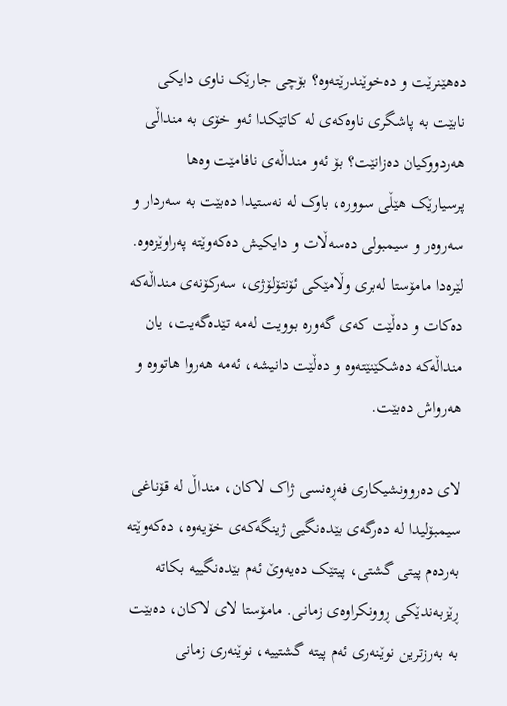دەهێنرێت و دەخوێندرێتەوە؟ بۆچی جارێک ناوی دایکی نابێت بە پاشگری ناوەکەی لە کاتێکدا ئەو خۆی بە منداڵی هەردووکیان دەزانێت؟ بۆ ئەو منداڵەی نافامێت وەها پرسیارێک هێڵی سوورە، باوک لە نەستیدا دەبێت بە سەردار و سەروەر و سیمبولی دەسەڵات و دایکیش دەکەوێتە پەراوێزەوە. لێرەدا مامۆستا لەبری وڵامێکی ئۆنتۆلۆژی، سەرکۆنەی منداڵەکە دەکات و دەڵێت کەی گەورە بوویت لەمە تێدەگەیت، یان منداڵەکە دەشکێنێتەوە و دەڵێت دانیشە، ئەمە هەروا هاتووە و هەرواش دەبێت.

لای دەروونشیکاری فەڕەنسی ژاک لاکان، منداڵ لە قۆناغی سیمبۆلیدا لە دەرگەی بێدەنگیی ژینگەکەی خۆیەوە، دەکەوێتە بەردەم پیتی گشتی، پیتێک دەیەوێ ئەم بێدەنگییە بکاتە ڕێزبەندێکی ڕوونکراوەی زمانی. مامۆستا لای لاکان، دەبێت بە بەرزترین نوێنەری ئەم پیتە گشتییە، نوێنەری زمانی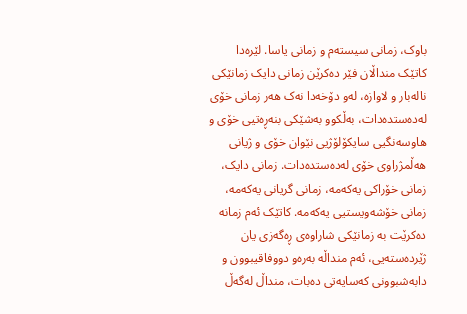باوک، زمانی سیستەم و زمانی یاسا. لێرەدا کاتێک منداڵان فێر دەکرێن زمانی دایک زمانێکی نالەبار و لاوازە، لەو دۆخەدا نەک هەر زمانی خۆی لەدەستدەدات، بەڵکوو بەشێکی بنەڕەتیی خۆی و هاوسەنگیی سایکۆلۆژیی نێوان خۆی و ژیانی هەڵمژراوی خۆی لەدەستدەدات. زمانی دایک، زمانی خۆراکی یەکەمە، زمانی گریانی یەکەمە، زمانی خۆشەویستیی یەکەمە. کاتێک ئەم زمانە دەکرێت بە زمانێکی شاراوەی ڕەگەزی یان ژێردەستەیی، ئەم منداڵە بەرەو دووفاقیبوون و دابەشبوونی کەسایەتی دەبات، منداڵ لەگەڵ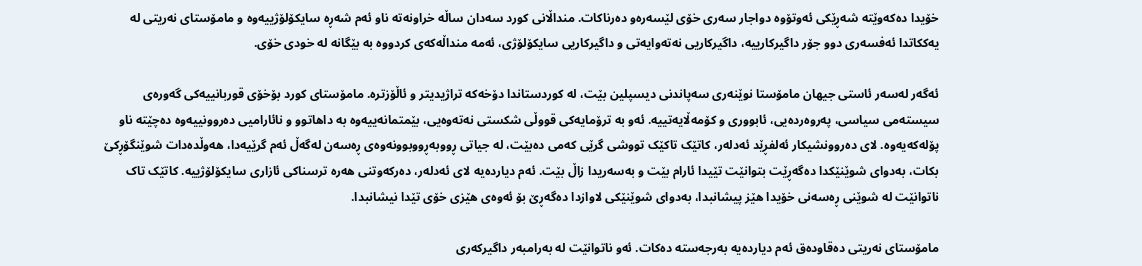خۆیدا دەکەوێتە شەڕێکی ئەوتۆوە دواجار سەری خۆی لێسەرەو دەرناکات. منداڵانی کورد سەدان ساڵە خراونەتە ناو ئەم شەڕە سایکۆلۆژییەوە و مامۆستای نەریتی لە یەککاتدا ئەفسەری دوو جۆر داگیرکارییە، داگیرکاریی نەتەوایەتی و داگیرکاریی سایکۆلۆژی، ئەمە منداڵەکەی کردووە بە بێگانە لە خودی خۆی.

ئەگەر لەسەر ئاستی جیهان مامۆستا نوێنەری سەپاندنی دیسپلین بێت، لە کوردستاندا دۆخەکە تراژیدیتر و ئاڵۆزترە. مامۆستای کورد بۆخۆی قوربانییەکی گەورەی سیستەمی سیاسی، پەروەردەیی، ئابووری و کۆمەڵایەتییە. ئەو بە ترۆمایەکی قووڵی شکستی نەتەوەیی، بێمتمانەییەوە بە داهاتوو و نائارامیی دەروونییەوە دەچێتە ناو پۆلەکەیەوە. لای دەروونشیکار ئەلفڕێد ئەدلەر، کاتێک تاکێک تووشی گرێی کەمی دەبێت، لە جیاتی ڕووبەڕووبوونەوەی ڕەسەن لەگەڵ ئەم گرێیەدا، هەوڵدەدات شوێنگۆڕکێ بکات، بەدوای شوێنێکدا دەگەڕێت بتوانێت تێیدا ئارام بێت و بەسەریدا زاڵ بێت. ئەم دیاردەیە لای ئەدلەر، دەرکەوتنی هەرە ترسناکی ئازاری سایکۆلۆژییە. کاتێک تاک ناتوانێت لە شوێنی ڕەسەنی خۆیدا هێز پیشانبدا، بەدوای شوێنێکی لاوازدا دەگەڕێ بۆ ئەوەی هێزی خۆی تێدا نیشانبدا.

مامۆستای نەریتی دەقاودەق ئەم دیاردەیە بەرجەستە دەکات. ئەو ناتوانێت لە بەرامبەر داگیرکەری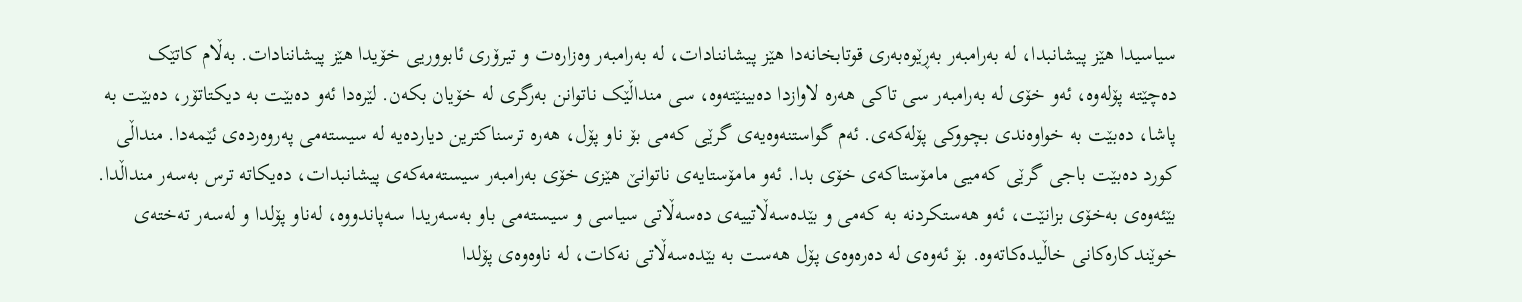سیاسیدا هێز پیشانبدا، لە بەرامبەر بەڕێوەبەری قوتابخانەدا هێز پیشاننادات، لە بەرامبەر وەزارەت و تیرۆری ئابووریی خۆیدا هێز پیشاننادات. بەڵام کاتێک دەچێتە پۆلەوە، ئەو خۆی لە بەرامبەر سی تاکی هەرە لاوازدا دەبینێتەوە، سی منداڵێک ناتوانن بەرگری لە خۆیان بکەن. لێرەدا ئەو دەبێت بە دیکتاتۆر، دەبێت بە پاشا، دەبێت بە خواوەندی بچووکی پۆلەکەی. ئەم گواستنەوەیەی گرێی کەمی بۆ ناو پۆل، هەرە ترسناکترین دیاردەیە لە سیستەمی پەروەردەی ئێمەدا. منداڵی کورد دەبێت باجی گرێی کەمیی مامۆستاکەی خۆی بدا. ئەو مامۆستایەی ناتوانێ هێزی خۆی بەرامبەر سیستەمەکەی پیشانبدات، دەیکاتە ترس بەسەر منداڵدا. بێئەوەی بەخۆی بزانێت، ئەو هەستکردنە بە کەمی و بێدەسەڵاتییەی دەسەڵاتی سیاسی و سیستەمی باو بەسەریدا سەپاندووە، لەناو پۆلدا و لەسەر تەختەی خوێندکارەکانی خاڵیدەکاتەوە. بۆ ئەوەی لە دەرەوەی پۆل هەست بە بێدەسەڵاتی نەکات، لە ناوەوەی پۆلدا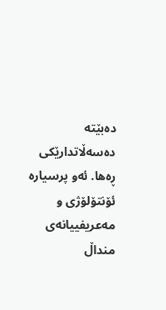دەبێتە دەسەڵاتدارێکی ڕەها. ئەو پرسیارە ئۆنتۆلۆژی و مەعریفییانەی منداڵ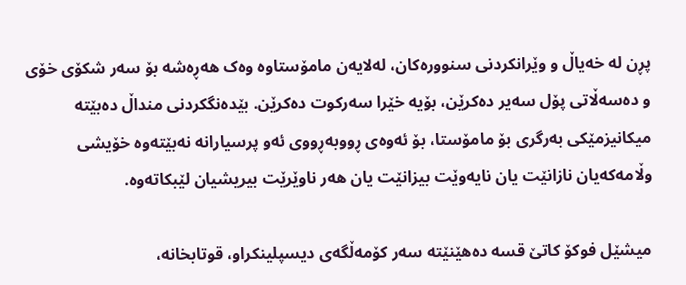پڕن لە خەیاڵ و وێرانکردنی سنوورەکان، لەلایەن مامۆستاوە وەک هەڕەشە بۆ سەر شکۆی خۆی و دەسەڵاتی پۆل سەیر دەکرێن، بۆیە خێرا سەرکوت دەکرێن. بێدەنگکردنی منداڵ دەبێتە میکانیزمێکی بەرگری بۆ مامۆستا، بۆ ئەوەی ڕووبەڕووی ئەو پرسیارانە نەبێتەوە خۆیشی وڵامەکەیان نازانێت یان نایەوێت بیزانێت یان هەر ناوێرێت بیریشیان لێبکاتەوە.

میشێل فوکۆ کاتێ قسە دەهێنێتە سەر کۆمەڵگەی دیسپلینکراو، قوتابخانە،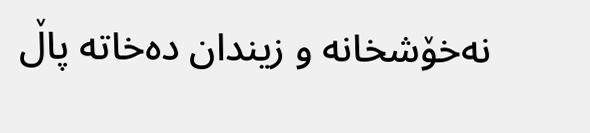نەخۆشخانە و زیندان دەخاتە پاڵ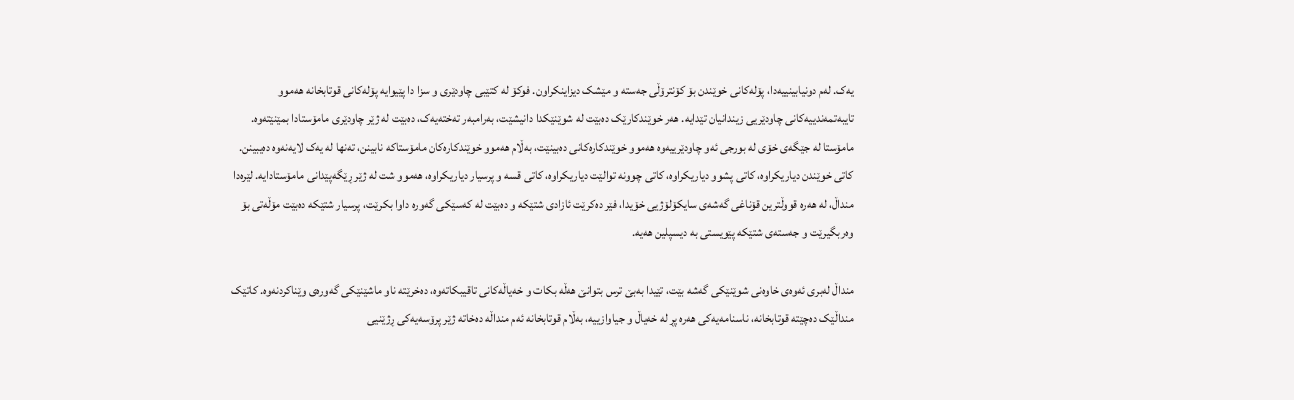یەک. لەم دونیابینییەدا، پۆلەکانی خوێندن بۆ کۆنترۆڵی جەستە و مێشک دیزاینکراون. فوکۆ لە کتێبی چاودێری و سزا دا پێیوایە پۆلەکانی قوتابخانە هەموو تایبەتمەندییەکانی چاودێریی زیندانیان تێدایە. هەر خوێندکارێک دەبێت لە شوێنێکدا دانیشێت، بەرامبەر تەختەیەک، دەبێت لە ژێر چاودێری مامۆستادا بمێنێتەوە. مامۆستا لە جێگەی خۆی لە بورجی ئەو چاودێرییەوە هەموو خوێندکارەکانی دەبینێت، بەڵام هەموو خوێندکارەکان مامۆستاکە نابینن، تەنها لە یەک لایەنەوە دەیبینن. کاتی خوێندن دیاریکراوە، کاتی پشوو دیاریکراوە، کاتی چوونە توالێت دیاریکراوە، کاتی قسە و پرسیار دیاریکراوە، هەموو شت لە ژێر ڕێگەپێدانی مامۆستادایە. لێرەدا منداڵ، لە هەرە قووڵترین قۆناغی گەشەی سایکۆلۆژیی خۆیدا، فێر دەکرێت ئازادی شتێکە و دەبێت لە کەسێکی گەورە داوا بکرێت، پرسیار شتێکە دەبێت مۆڵەتی بۆ وەربگیرێت و جەستەی شتێکە پێویستی بە دیسپلین هەیە.

منداڵ لەبری ئەوەی خاوەنی شوێنێکی گەشە بێت، تێیدا بەبێ ترس بتوانێ هەڵە بکات و خەیاڵەکانی تاقیبکاتەوە، دەخرێتە ناو ماشێنێکی گەورەی وێناکردنەوە. کاتێک منداڵێک دەچێتە قوتابخانە، ناسنامەیەکی هەرە پڕ لە خەیاڵ و جیاوازییە، بەڵام قوتابخانە ئەم منداڵە دەخاتە ژێر پرۆسەیەکی ڕژێنیی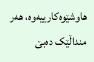هاوشێوەکارییەوە، هەر منداڵێک دەبێ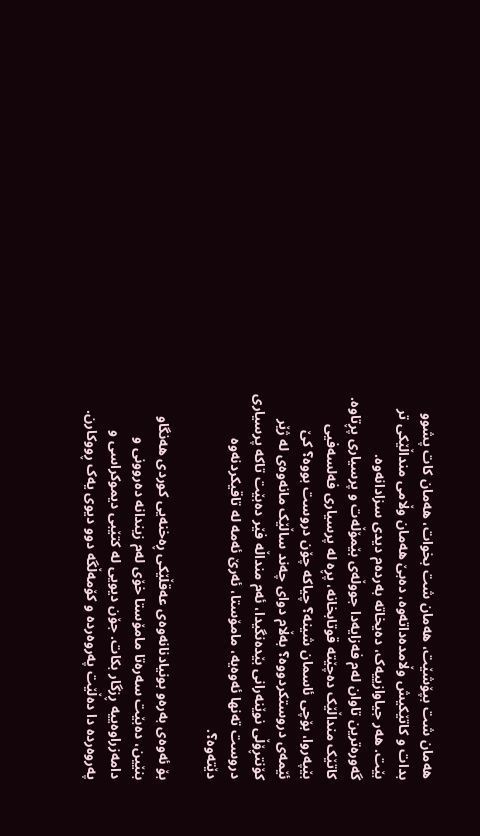هەمان شت بپۆشێت، هەمان شت بخوات، هەمان کات پشوو بدات و کاتێکیش وڵامدەداتەوە، دەبێ هەمان وڵامی منداڵێکی تر بێت. هەر جیاوازییەک، دەیخاتە بەردەم دیدی سزادانەوە. گەورەترین تاوان لەم فەزایەدا جووڵەی بێمۆڵەت و پرسیاری پڕتاوە. کاتێک منداڵێک دەچێتە قوتابخانە، پڕە لە پرسیاری فەلسەفیی بێپەروا، بۆچی ئاسمان شینە؟ چیاکە چۆن دروست بووە؟ کێ ئێمەی دروستکردووە؟ بەڵام دوای چەند ساڵێک مانەوەی لە ژێر کۆنتڕۆڵی نوێنەرانی بێدەنگیدا، ئەم منداڵە فێر دەبێت تاکە پرسیاری دروست تەنها ئەوەیە، مامۆستا، ئەرێ ئەمە لە تاقیکردنەوە دێتەوە؟.

بۆ ئەوەی بەرەو بونیادنانەوەی عەقڵێکی ڕەخنەیی کوردی هەنگاو بنێین، دەبێت سەرەتا مامۆستا خۆی لەم زیندانە دەروونی و دامەزراوەییە ڕزگار بکات. جۆن دیویی لە کتێبی دیموکراسی و پەروەردە دا دەڵێت پەروەردە و کۆمەڵگە دوو دیوی یەک ڕووکارن.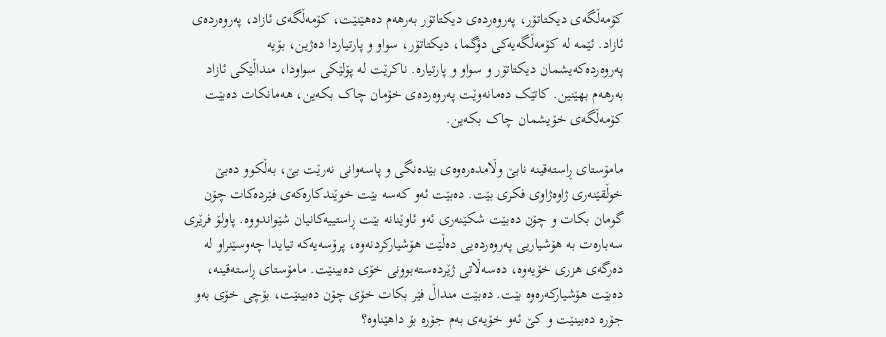کۆمەڵگەی دیکتاتۆر، پەروەردەی دیکتاتۆر بەرهەم دەهێنێت، کۆمەڵگەی ئازاد، پەروەردەی ئازاد. ئێمە لە کۆمەڵگەیەکی دۆگما، دیکتاتۆر، سواو و پارتیاردا دەژین، بۆیە پەروەردەکەیشمان دیکتاتۆر و سواو و پارتیارە. ناکرێت لە پۆلێکی سواودا، منداڵێکی ئازاد بەرهەم بهێنین. کاتێک دەمانەوێت پەروەردەی خۆمان چاک بکەین، هەمانکات دەبێت کۆمەڵگەی خۆیشمان چاک بکەین.

مامۆستای ڕاستەقینە نابێ وڵامدەرەوەی بێدەنگی و پاسەوانی نەرێت بێ، بەڵکوو دەبێ خوڵقێنەری ژاوەژاوی فکری بێت. دەبێت ئەو کەسە بێت خوێندکارەکەی فێردەکات چۆن گومان بکات و چۆن دەبێت شکێنەری ئەو ئاوێنانە بێت ڕاستییەکانیان شێواندووە. پاولۆ فرێری سەبارەت بە هۆشیاریی پەروەردەیی دەڵێت هۆشیارکردنەوە، پرۆسەیەکە تیایدا چەوسێنراو لە دەرگەی هزری خۆیەوە، دەسەڵاتی ژێردەستەبوونی خۆی دەبینێت. مامۆستای ڕاستەقینە، دەبێت هۆشیارکەرەوە بێت. دەبێت منداڵ فێر بکات خۆی چۆن دەبینێت، بۆچی خۆی بەو جۆرە دەبینێت و کێ ئەو خۆیەی بەم جۆرە بۆ داهێناوە؟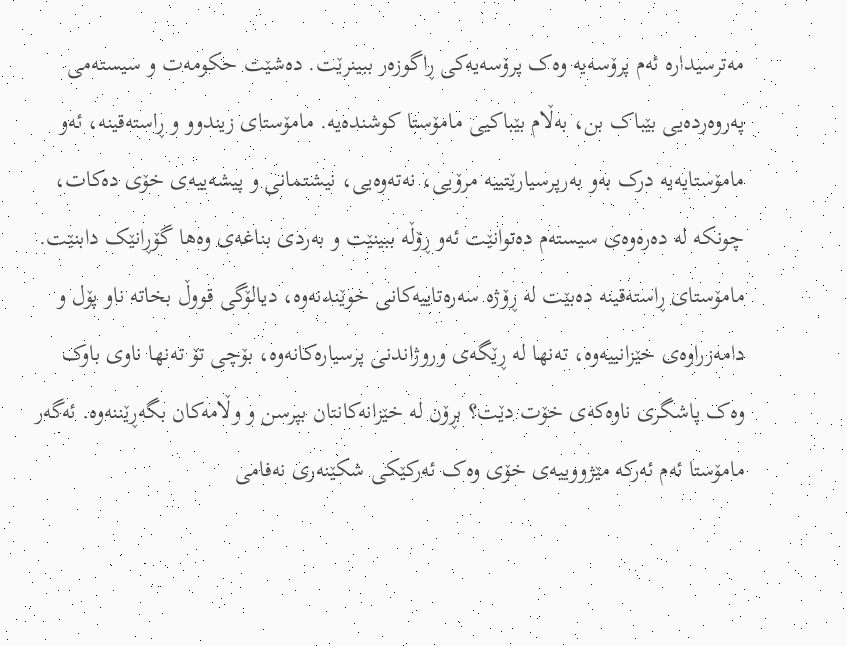مەترسیدارە ئەم پرۆسەیە وەک پرۆسەیەکی ڕاگوزەر ببینرێت. دەشێت حکومەت و سیستەمی پەروەردەیی بێباک بن، بەڵام بێباکیی مامۆستا کوشندەیە. مامۆستای زیندوو و ڕاستەقینە، ئەو مامۆستایەیە درک بەو بەرپرسیارێتییە مرۆیی، نەتەوەیی، نیشتمانی و پیشەییەی خۆی دەکات، چونکە لە دەرەوەی سیستەم دەتوانێت ئەو ڕۆڵە ببینێت و بەردی بناغەی وەها گۆڕانێک دابنێت. مامۆستای ڕاستەقینە دەبێت لە ڕۆژە سەرەتاییەکانی خوێندنەوە، دیالۆگی قووڵ بخاتە ناو پۆل و دامەزراوەی خێزانییەوە، تەنها لە ڕێگەی وروژاندنی پرسیارەکانەوە، بۆچی تۆ تەنها ناوی باوک وەک پاشگری ناوەکەی خۆت دێت؟ بڕۆن لە خێزانەکانتان بپرسن و وڵامەکان بگەڕێننەوە. ئەگەر مامۆستا ئەم ئەرکە مێژووییەی خۆی وەک ئەرکێکی شکێنەری نەفامی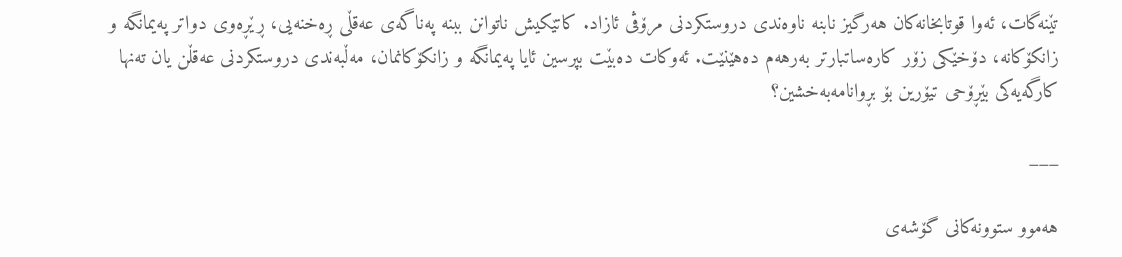تێنەگات، ئەوا قوتابخانەکان هەرگیز نابنە ناوەندی دروستکردنی مرۆڤی ئازاد. کاتێکیش ناتوانن ببنە پەناگەی عەقڵی ڕەخنەیی، ڕێڕەوی دواتر پەیمانگە و زانکۆکانە، دۆخێکی زۆر کارەساتبارتر بەرهەم دەهێنێت. ئەوکات دەبێت بپرسین ئایا پەیمانگە و زانکۆکانمان، مەڵبەندی دروستکردنی عەقڵن یان تەنها کارگەیەکی بێڕۆحی تیۆرین بۆ بڕوانامەبەخشین؟

___

هەموو ستوونەکانی گۆشەی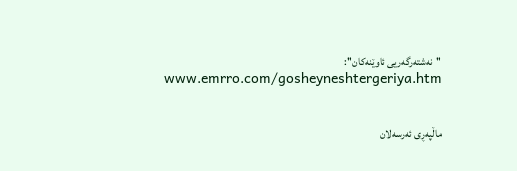''نەشتەرگەریی ئاوێنەکان'': www.emrro.com/gosheyneshtergeriya.htm


ماڵپه‌ڕی ئه‌رسه‌لان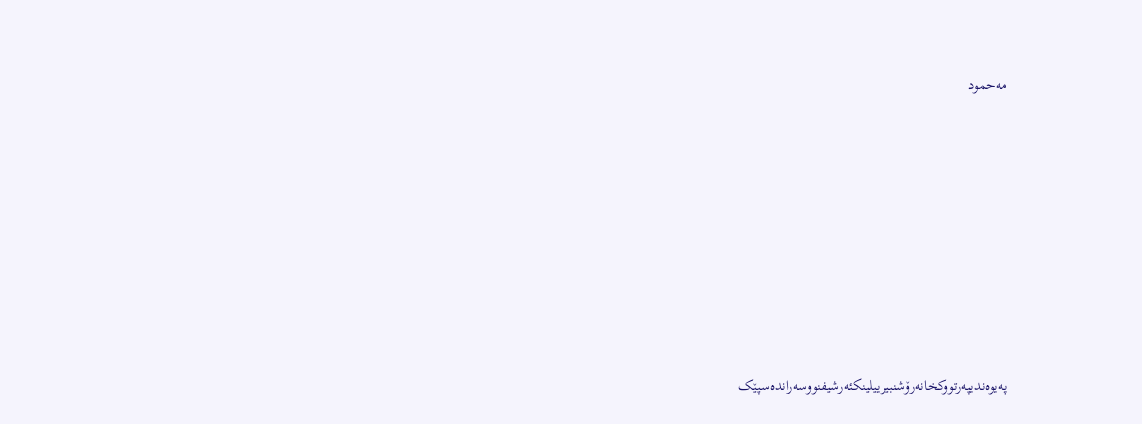مه‌حمود









په‌یوه‌ندیپه‌رتووکخانه‌رۆشنبیرییلینکئه‌رشیفنووسه‌رانده‌سپێک